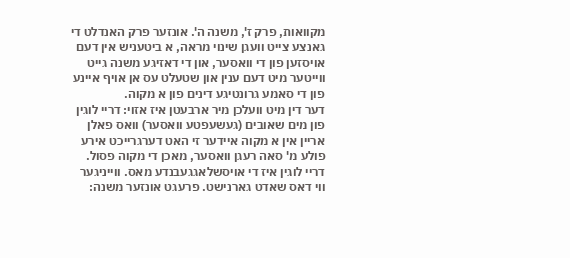מקוואות, פרק ז', משנה ה'. אונזער פרק האנדלט די גאנצע צייט וועגן שינוי מראה, א ביטעניש אין דעם אויסזען פון די וואסער, און די דאזיגע משנה גייט ווייטער מיט דעם ענין און שטעלט עס אן אויף איינע פון די סאמע גרונטיגע דינים פון א מקוה.
דער דין מיט וועלכן מיר ארבעטן איז אזוי: דריי לוגין פון מים שאובים (געשעפטע וואסער) וואס פאלן אריין אין א מקוה איידער זי האט דערגרייכט אירע פולע מ' סאה רעגן וואסער, מאכן די מקוה פסול. דריי לוגין איז די אויסשלאגגעבנדע מאס. ווייניגער ווי דאס שאדט גארנישט. פרעגט אונזער משנה: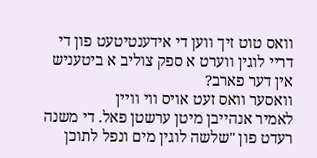וואס טוט זיך ווען די אידענטיטעט פון די דריי לוגין ווערט א ספק צוליב א ביטעניש אין דער פארב?
וואסער וואס זעט אויס ווי וויין
לאמיר אנהייבן מיטן ערשטן פאל. די משנה רעדט פון "שלשה לוגין מים ונפל לתוכן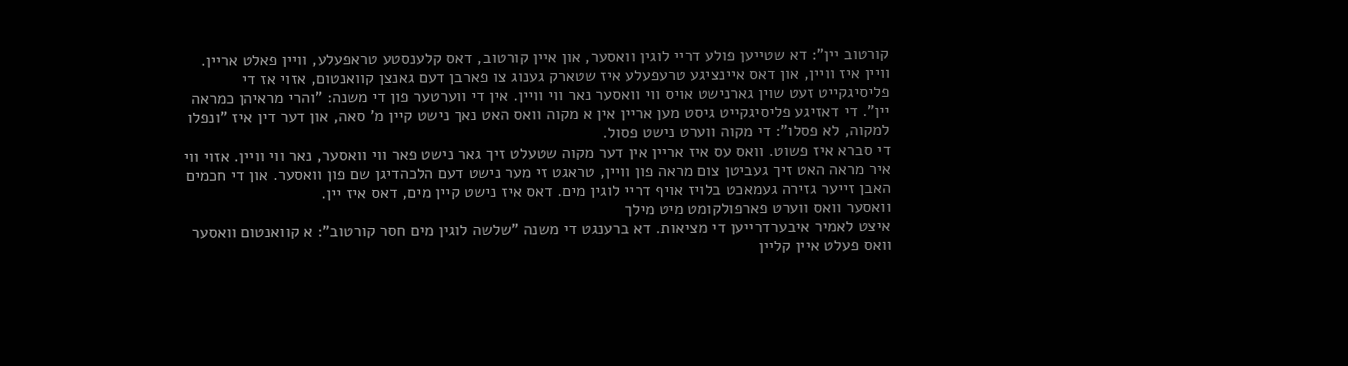קורטוב יין": דא שטייען פולע דריי לוגין וואסער, און איין קורטוב, דאס קלענסטע טראפעלע, וויין פאלט אריין. וויין איז וויין, און דאס איינציגע טרעפעלע איז שטארק גענוג צו פארבן דעם גאנצן קוואנטום, אזוי אז די פליסיגקייט זעט שוין גארנישט אויס ווי וואסער נאר ווי וויין. אין די ווערטער פון די משנה: "והרי מראיהן כמראה יין". די דאזיגע פליסיגקייט גיסט מען אריין אין א מקוה וואס האט נאך נישט קיין מ' סאה, און דער דין איז "ונפלו למקוה, לא פסלו": די מקוה ווערט נישט פסול.
די סברא איז פשוט. וואס עס איז אריין אין דער מקוה שטעלט זיך גאר נישט פאר ווי וואסער, נאר ווי וויין. אזוי ווי איר מראה האט זיך געביטן צום מראה פון וויין, טראגט זי מער נישט דעם הלכהדיגן שם פון וואסער. און די חכמים האבן זייער גזירה געמאכט בלויז אויף דריי לוגין מים. דאס איז נישט קיין מים, דאס איז יין.
וואסער וואס ווערט פארפולקומט מיט מילך
איצט לאמיר איבערדרייען די מציאות. דא ברענגט די משנה "שלשה לוגין מים חסר קורטוב": א קוואנטום וואסער וואס פעלט איין קליין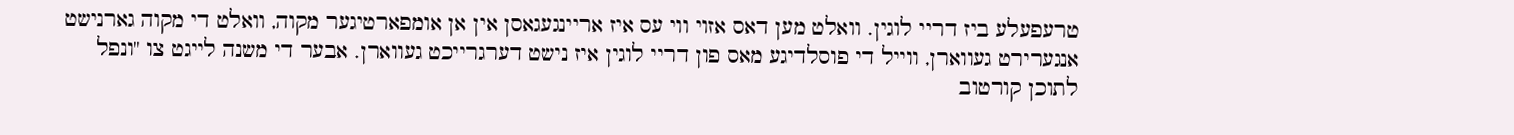טרעפעלע ביז דריי לוגין. וואלט מען דאס אזוי ווי עס איז אריינגעגאסן אין אן אומפארטיגער מקוה, וואלט די מקוה גארנישט אנגערירט געווארן, ווייל די פוסלדיגע מאס פון דריי לוגין איז נישט דערגרייכט געווארן. אבער די משנה לייגט צו "ונפל לתוכן קורטוב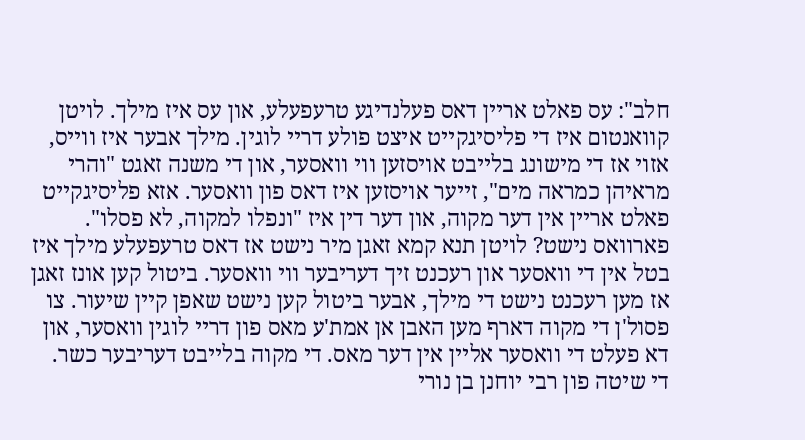חלב": עס פאלט אריין דאס פעלנדיגע טרעפעלע, און עס איז מילך. לויטן קוואנטום איז די פליסיגקייט איצט פולע דריי לוגין. מילך אבער איז ווייס, אזוי אז די מישונג בלייבט אויסזען ווי וואסער, און די משנה זאגט "והרי מראיהן כמראה מים", זייער אויסזען איז דאס פון וואסער. אזא פליסיגקייט פאלט אריין אין דער מקוה, און דער דין איז "ונפלו למקוה, לא פסלו".
פארוואס נישט? לויטן תנא קמא זאגן מיר נישט אז דאס טרעפעלע מילך איז בטל אין די וואסער און רעכנט זיך דעריבער ווי וואסער. ביטול קען אונז זאגן אז מען רעכנט נישט די מילך, אבער ביטול קען נישט שאפן קיין שיעור. צו פסול'ן די מקוה דארף מען האבן אן אמת'ע מאס פון דריי לוגין וואסער, און דא פעלט די וואסער אליין אין דער מאס. די מקוה בלייבט דעריבער כשר.
די שיטה פון רבי יוחנן בן נורי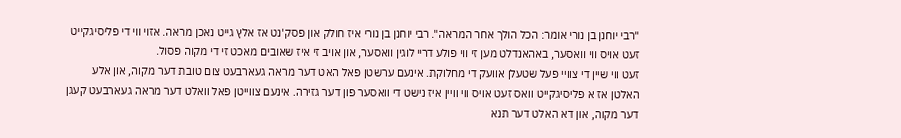"רבי יוחנן בן נורי אומר: הכל הולך אחר המראה". רבי יוחנן בן נורי איז חולק און פסק'נט אז אלץ גייט נאכן מראה. אזוי ווי די פליסיגקייט זעט אויס ווי וואסער, באהאנדלט מען זי ווי פולע דריי לוגין וואסער, און אויב זי איז שאובים מאכט זי די מקוה פסול.
זעט ווי שיין די צוויי פעל שטעלן אוועק די מחלוקת. אינעם ערשטן פאל האט דער מראה געארבעט צום טובת דער מקוה, און אלע האלטן אז א פליסיגקייט וואס זעט אויס ווי וויין איז נישט די וואסער פון דער גזירה. אינעם צווייטן פאל וואלט דער מראה געארבעט קעגן דער מקוה, און דא האלט דער תנא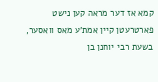קמא אז דער מראה קען נישט פארטרעטן קיין אמת'ע מאס וואסער, בשעת רבי יוחנן בן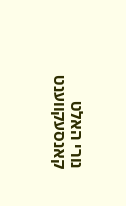נורי האלט קאנסעקווענט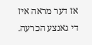אז דער מראה איז די גאנצע הכרעה.